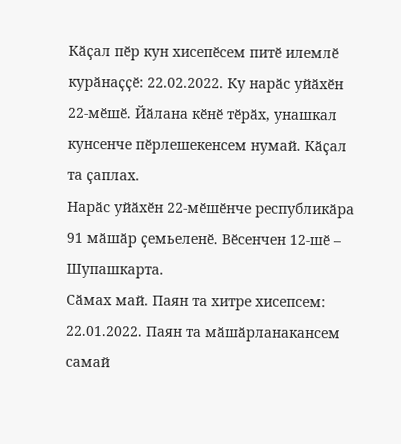Кӑҫал пӗр кун хисепӗсем питӗ илемлӗ курӑнаҫҫӗ: 22.02.2022. Ку нарӑс уйӑхӗн 22-мӗшӗ. Йӑлана кӗнӗ тӗрӑх, унашкал кунсенче пӗрлешекенсем нумай. Кӑҫал та ҫаплах.
Нарӑс уйӑхӗн 22-мӗшӗнче республикӑра 91 мӑшӑр ҫемьеленӗ. Вӗсенчен 12-шӗ – Шупашкарта.
Сӑмах май. Паян та хитре хисепсем: 22.01.2022. Паян та мӑшӑрланакансем самай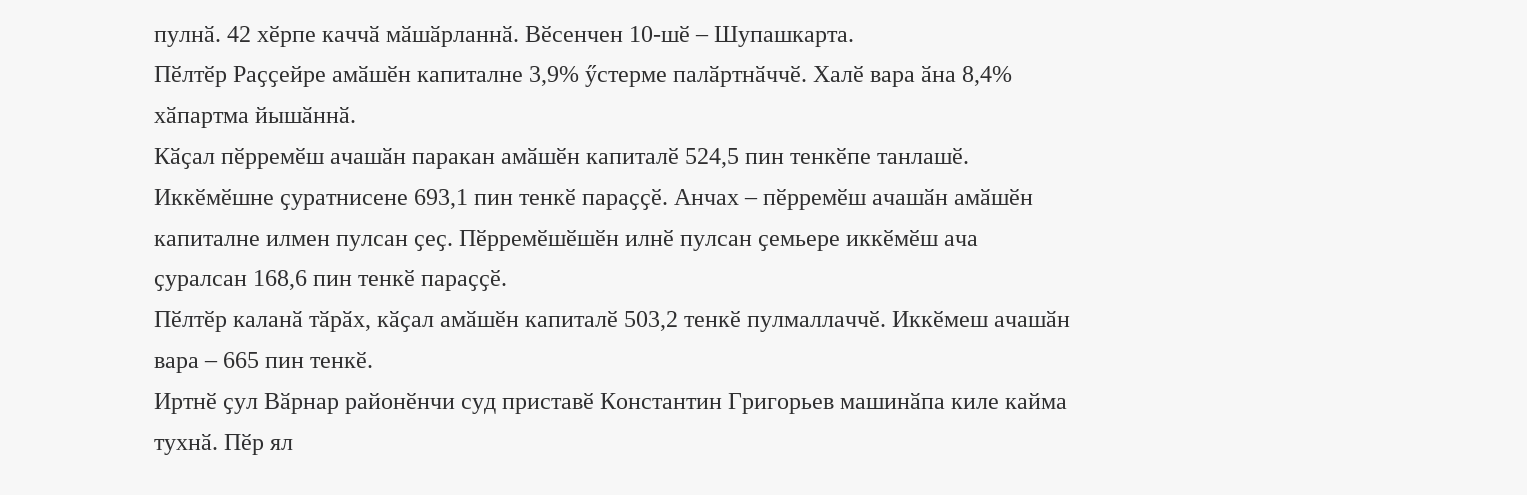пулнӑ. 42 хӗрпе каччӑ мӑшӑрланнӑ. Вӗсенчен 10-шӗ – Шупашкарта.
Пӗлтӗр Раҫҫейре амӑшӗн капиталне 3,9% ӳстерме палӑртнӑччӗ. Халӗ вара ӑна 8,4% хӑпартма йышӑннӑ.
Кӑҫал пӗрремӗш ачашӑн паракан амӑшӗн капиталӗ 524,5 пин тенкӗпе танлашӗ. Иккӗмӗшне ҫуратнисене 693,1 пин тенкӗ параҫҫӗ. Анчах – пӗрремӗш ачашӑн амӑшӗн капиталне илмен пулсан ҫеҫ. Пӗрремӗшӗшӗн илнӗ пулсан ҫемьере иккӗмӗш ача ҫуралсан 168,6 пин тенкӗ параҫҫӗ.
Пӗлтӗр каланӑ тӑрӑх, кӑҫал амӑшӗн капиталӗ 503,2 тенкӗ пулмаллаччӗ. Иккӗмеш ачашӑн вара – 665 пин тенкӗ.
Иртнӗ ҫул Вӑрнар районӗнчи суд приставӗ Константин Григорьев машинӑпа киле кайма тухнӑ. Пӗр ял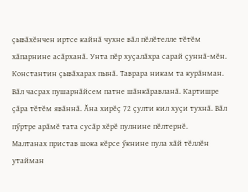ҫывӑхӗнчен иртсе кайнӑ чухне вӑл пӗлӗтелле тӗтӗм хӑпарнине асӑрханӑ. Унта пӗр хуҫалӑхра сарай ҫуннӑ-мӗн.
Константин ҫывӑхарах пынӑ. Таврара никам та курӑнман. Вӑл часрах пушарнӑйсем патне шӑнкӑравланӑ. Картишре ҫӑра тӗтӗм явӑннӑ. Ӑна хирӗҫ 72 ҫулти кил хуҫи тухнӑ. Вӑл пӳртре арӑмӗ тата сусӑр хӗрӗ пулнине пӗлтернӗ.
Малтанах пристав шока кӗрсе ӳкнине пула хӑй тӗллӗн утайман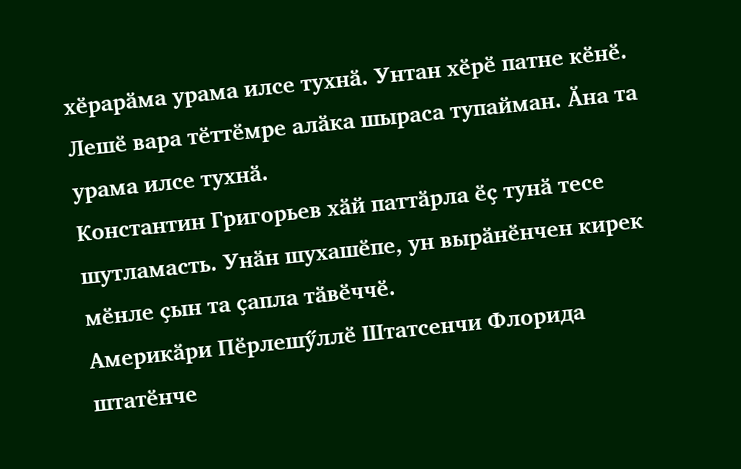хӗрарӑма урама илсе тухнӑ. Унтан хӗрӗ патне кӗнӗ. Лешӗ вара тӗттӗмре алӑка шыраса тупайман. Ӑна та урама илсе тухнӑ.
Константин Григорьев хӑй паттӑрла ӗҫ тунӑ тесе шутламасть. Унӑн шухашӗпе, ун вырӑнӗнчен кирек мӗнле ҫын та ҫапла тӑвӗччӗ.
Америкӑри Пӗрлешӳллӗ Штатсенчи Флорида штатӗнче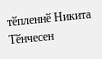тӗпленнӗ Никита Тӗнчесен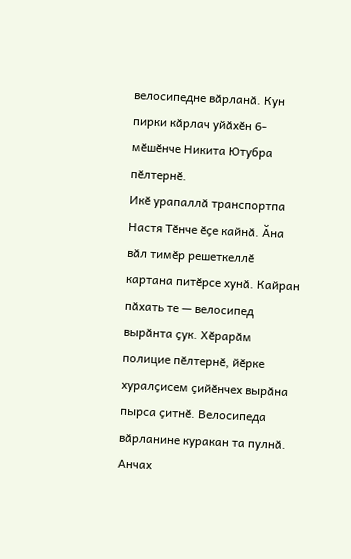велосипедне вӑрланӑ. Кун пирки кӑрлач уйӑхӗн 6-мӗшӗнче Никита Ютубра пӗлтернӗ.
Икӗ урапаллӑ транспортпа Настя Тӗнче ӗҫе кайнӑ. Ӑна вӑл тимӗр решеткеллӗ картана питӗрсе хунӑ. Кайран пӑхать те — велосипед вырӑнта ҫук. Хӗрарӑм полицие пӗлтернӗ, йӗрке хуралҫисем ҫийӗнчех вырӑна пырса ҫитнӗ. Велосипеда вӑрланине куракан та пулнӑ.
Анчах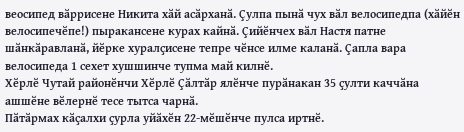веосипед вӑррисене Никита хӑй асӑрханӑ. Ҫулпа пынӑ чух вӑл велосипедпа (хӑйӗн велосипечӗпе!) пыракансене курах кайнӑ. Ҫийӗнчех вӑл Настя патне шӑнкӑравланӑ, йӗрке хуралҫисене тепре чӗнсе илме каланӑ. Ҫапла вара велосипеда 1 сехет хушшинче тупма май килнӗ.
Хӗрлӗ Чутай районӗнчи Хӗрлӗ Ҫӑлтӑр ялӗнче пурӑнакан 35 ҫулти каччӑна ашшӗне вӗлернӗ тесе тытса чарнӑ.
Пӑтӑрмах кӑҫалхи ҫурла уйӑхӗн 22-мӗшӗнче пулса иртнӗ.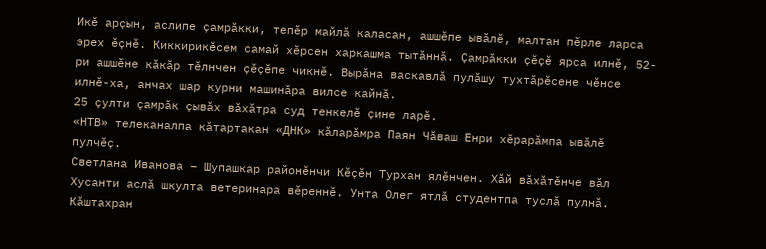Икӗ арҫын, аслипе ҫамрӑкки, тепӗр майлӑ каласан, ашшӗпе ывӑлӗ, малтан пӗрле ларса эрех ӗҫнӗ. Киккирикӗсем самай хӗрсен харкашма тытӑннӑ. Ҫамрӑкки ҫӗҫӗ ярса илнӗ, 52-ри ашшӗне кӑкӑр тӗлнчен ҫӗҫӗпе чикнӗ. Вырӑна васкавлӑ пулӑшу тухтӑрӗсене чӗнсе илнӗ-ха, анчах шар курни машинӑра вилсе кайнӑ.
25 ҫулти ҫамрӑк ҫывӑх вӑхӑтра суд тенкелӗ ҫине ларӗ.
«НТВ» телеканалпа кӑтартакан «ДНК» кӑларӑмра Паян Чӑваш Енри хӗрарӑмпа ывӑлӗ пулчӗҫ.
Светлана Иванова – Шупашкар районӗнчи Кӗҫӗн Турхан ялӗнчен. Хӑй вӑхӑтӗнче вӑл Хусанти аслӑ шкулта ветеринара вӗреннӗ. Унта Олег ятлӑ студентпа туслӑ пулнӑ. Кӑштахран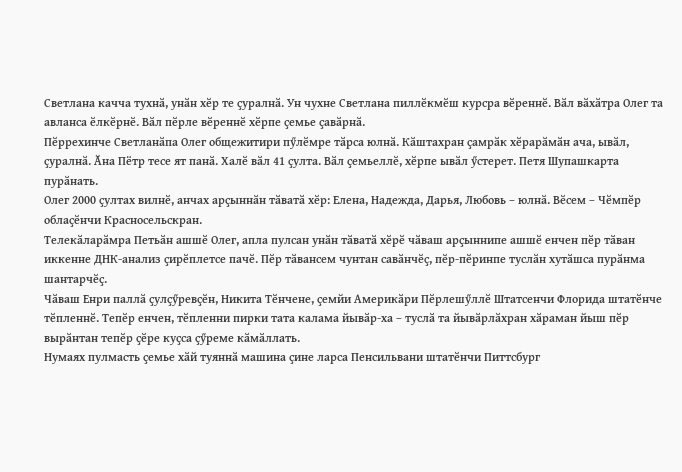Светлана качча тухнӑ, унӑн хӗр те ҫуралнӑ. Ун чухне Светлана пиллӗкмӗш курсра вӗреннӗ. Вӑл вӑхӑтра Олег та авланса ӗлкӗрнӗ. Вӑл пӗрле вӗреннӗ хӗрпе ҫемье ҫавӑрнӑ.
Пӗррехинче Светланӑпа Олег общежитири пӳлӗмре тӑрса юлнӑ. Кӑштахран ҫамрӑк хӗрарӑмӑн ача, ывӑл, ҫуралнӑ. Ӑна Пётр тесе ят панӑ. Халӗ вӑл 41 ҫулта. Вӑл ҫемьеллӗ, хӗрпе ывӑл ӳстерет. Петя Шупашкарта пурӑнать.
Олег 2000 ҫултах вилнӗ, анчах арҫыннӑн тӑватӑ хӗр: Елена, Надежда, Дарья, Любовь – юлнӑ. Вӗсем – Чӗмпӗр облаҫӗнчи Красносельскран.
Телекӑларӑмра Петьӑн ашшӗ Олег, апла пулсан унӑн тӑватӑ хӗрӗ чӑваш арҫыннипе ашшӗ енчен пӗр тӑван иккенне ДНК-анализ ҫирӗплетсе пачӗ. Пӗр тӑвансем чунтан савӑнчӗҫ, пӗр-пӗринпе туслӑн хутӑшса пурӑнма шантарчӗҫ.
Чӑваш Енри паллӑ ҫулҫӳревҫӗн, Никита Тӗнчене, ҫемйи Америкӑри Пӗрлешӳллӗ Штатсенчи Флорида штатӗнче тӗпленнӗ. Тепӗр енчен, тӗпленни пирки тата калама йывӑр-ха – туслӑ та йывӑрлӑхран хӑраман йыш пӗр вырӑнтан тепӗр ҫӗре куҫса ҫӳреме кӑмӑллать.
Нумаях пулмасть ҫемье хӑй туяннӑ машина ҫине ларса Пенсильвани штатӗнчи Питтсбург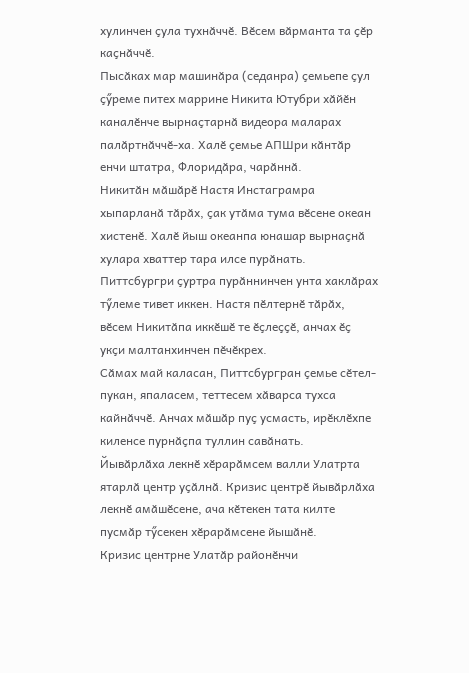хулинчен ҫула тухнӑччӗ. Вӗсем вӑрманта та ҫӗр каҫнӑччӗ.
Пысӑках мар машинӑра (седанра) ҫемьепе ҫул ҫӳреме питех маррине Никита Ютубри хӑйӗн каналӗнче вырнаҫтарнӑ видеора маларах палӑртнӑччӗ-ха. Халӗ ҫемье АПШри кӑнтӑр енчи штатра, Флоридӑра, чарӑннӑ.
Никитӑн мӑшӑрӗ Настя Инстаграмра хыпарланӑ тӑрӑх, ҫак утӑма тума вӗсене океан хистенӗ. Халӗ йыш океанпа юнашар вырнаҫнӑ хулара хваттер тара илсе пурӑнать. Питтсбургри ҫуртра пурӑннинчен унта хаклӑрах тӳлеме тивет иккен. Настя пӗлтернӗ тӑрӑх, вӗсем Никитӑпа иккӗшӗ те ӗҫлеҫҫӗ, анчах ӗҫ укҫи малтанхинчен пӗчӗкрех.
Сӑмах май каласан, Питтсбургран ҫемье сӗтел-пукан, япаласем, теттесем хӑварса тухса кайнӑччӗ. Анчах мӑшӑр пуҫ усмасть, ирӗклӗхпе киленсе пурнӑҫпа туллин савӑнать.
Йывӑрлӑха лекнӗ хӗрарӑмсем валли Улатрта ятарлӑ центр уҫӑлнӑ. Кризис центрӗ йывӑрлӑха лекнӗ амӑшӗсене, ача кӗтекен тата килте пусмӑр тӳсекен хӗрарӑмсене йышӑнӗ.
Кризис центрне Улатӑр районӗнчи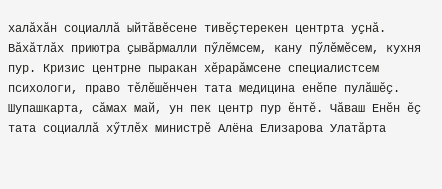халӑхӑн социаллӑ ыйтӑвӗсене тивӗҫтерекен центрта уҫнӑ. Вӑхӑтлӑх приютра ҫывӑрмалли пӳлӗмсем, кану пӳлӗмӗсем, кухня пур. Кризис центрне пыракан хӗрарӑмсене специалистсем психологи, право тӗлӗшӗнчен тата медицина енӗпе пулӑшӗҫ.
Шупашкарта, сӑмах май, ун пек центр пур ӗнтӗ. Чӑваш Енӗн ӗҫ тата социаллӑ хӳтлӗх министрӗ Алёна Елизарова Улатӑрта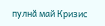пулнӑ май Кризис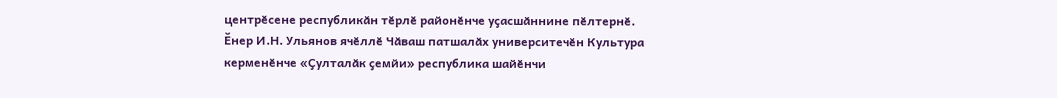центрӗсене республикӑн тӗрлӗ районӗнче уҫасшӑннине пӗлтернӗ.
Ӗнер И.Н. Ульянов ячӗллӗ Чӑваш патшалӑх университечӗн Культура керменӗнче «Ҫулталӑк ҫемйи» республика шайӗнчи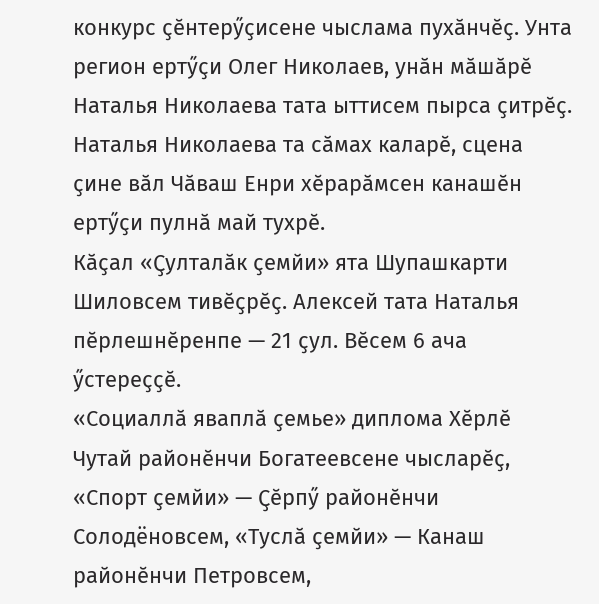конкурс ҫӗнтерӳҫисене чыслама пухӑнчӗҫ. Унта регион ертӳҫи Олег Николаев, унӑн мӑшӑрӗ Наталья Николаева тата ыттисем пырса ҫитрӗҫ. Наталья Николаева та сӑмах каларӗ, сцена ҫине вӑл Чӑваш Енри хӗрарӑмсен канашӗн ертӳҫи пулнӑ май тухрӗ.
Кӑҫал «Ҫулталӑк ҫемйи» ята Шупашкарти Шиловсем тивӗҫрӗҫ. Алексей тата Наталья пӗрлешнӗренпе — 21 ҫул. Вӗсем 6 ача ӳстереҫҫӗ.
«Социаллӑ яваплӑ ҫемье» диплома Хӗрлӗ Чутай районӗнчи Богатеевсене чысларӗҫ, «Спорт ҫемйи» — Ҫӗрпӳ районӗнчи Солодёновсем, «Туслӑ ҫемйи» — Канаш районӗнчи Петровсем,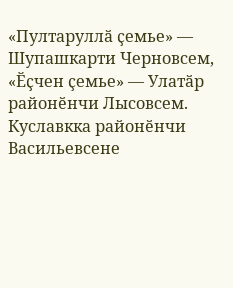«Пултаруллӑ ҫемье» — Шупашкарти Черновсем, «Ӗҫчен ҫемье» — Улатӑр районӗнчи Лысовсем.
Куславкка районӗнчи Васильевсене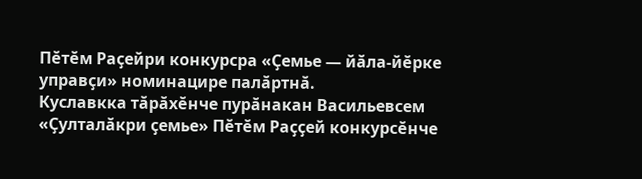Пӗтӗм Раҫейри конкурсра «Ҫемье — йӑла-йӗрке управҫи» номинацире палӑртнӑ.
Куславкка тӑрӑхӗнче пурӑнакан Васильевсем «Ҫулталӑкри ҫемье» Пӗтӗм Раҫҫей конкурсӗнче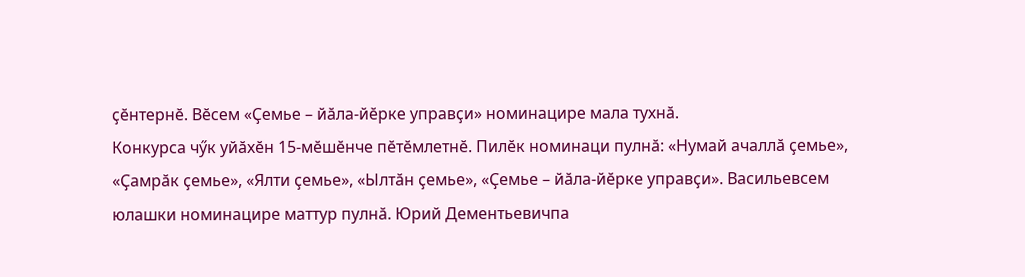ҫӗнтернӗ. Вӗсем «Ҫемье – йӑла-йӗрке управҫи» номинацире мала тухнӑ.
Конкурса чӳк уйӑхӗн 15-мӗшӗнче пӗтӗмлетнӗ. Пилӗк номинаци пулнӑ: «Нумай ачаллӑ ҫемье», «Ҫамрӑк ҫемье», «Ялти ҫемье», «Ылтӑн ҫемье», «Ҫемье – йӑла-йӗрке управҫи». Васильевсем юлашки номинацире маттур пулнӑ. Юрий Дементьевичпа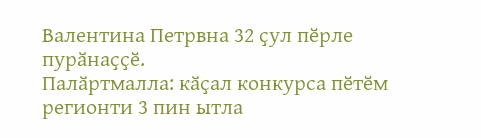Валентина Петрвна 32 ҫул пӗрле пурӑнаҫҫӗ.
Палӑртмалла: кӑҫал конкурса пӗтӗм регионти 3 пин ытла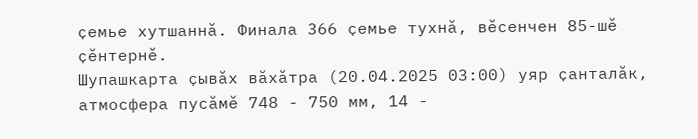ҫемье хутшаннӑ. Финала 366 ҫемье тухнӑ, вӗсенчен 85-шӗ ҫӗнтернӗ.
Шупашкарта ҫывӑх вӑхӑтра (20.04.2025 03:00) уяр ҫанталӑк, атмосфера пусӑмӗ 748 - 750 мм, 14 -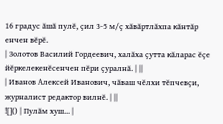16 градус ӑшӑ пулӗ, ҫил 3-5 м/ҫ хӑвӑртлӑхпа кӑнтӑр енчен вӗрӗ.
| Золотов Василий Гордеевич, халӑха ҫутта кӑларас ӗҫе йӗркелекенӗсенчен пӗри ҫуралнӑ. | ||
| Иванов Алексей Иванович, чӑваш чӗлхи тӗпчевҫи, журналист редактор вилнӗ. | ||
![]() | Пулӑм хуш... |